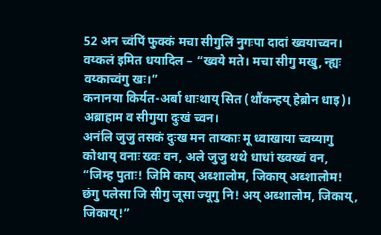52 अन च्वंपिं फुक्कं मचा सीगुलिं नुगःपा दादां ख्वयाच्वन। वय्कलं इमित धयादिल – “ख्वये मते। मचा सीगु मखु, न्ह्यः वय्काच्वंगु खः।”
कनानया किर्यत-अर्बा धाःथाय् सित (थौंकन्हय् हेब्रोन धाइ)। अब्राहाम व सीगुया दुःखं च्वन।
अनंलि जुजु तसकं दुःख मन ताय्काः मू ध्वाखाया च्वय्यागु कोथाय् वनाः ख्वः वन, अले जुजु थथे धाधां ख्वख्वं वन, “जिम्ह पुताः! जिमि काय् अब्शालोम, जिकाय् अब्शालोम! छंगु पलेसा जि सीगु जूसा ज्यूगु नि! अय् अब्शालोम, जिकाय्, जिकाय्!”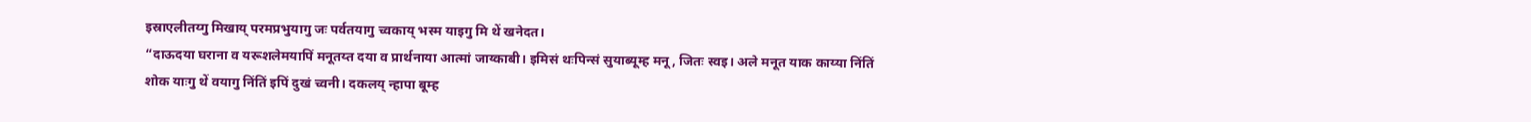इस्राएलीतय्गु मिखाय् परमप्रभुयागु जः पर्वतयागु च्वकाय् भस्म याइगु मि थें खनेदत।
“दाऊदया घराना व यरूशलेमयापिं मनूतय्त दया व प्रार्थनाया आत्मां जाय्काबी। इमिसं थःपिन्सं सुयाब्यूम्ह मनू, जितः स्वइ। अले मनूत याक काय्या निंतिं शोक याःगु थें वयागु निंतिं इपिं दुखं च्वनी। दकलय् न्हापा बूम्ह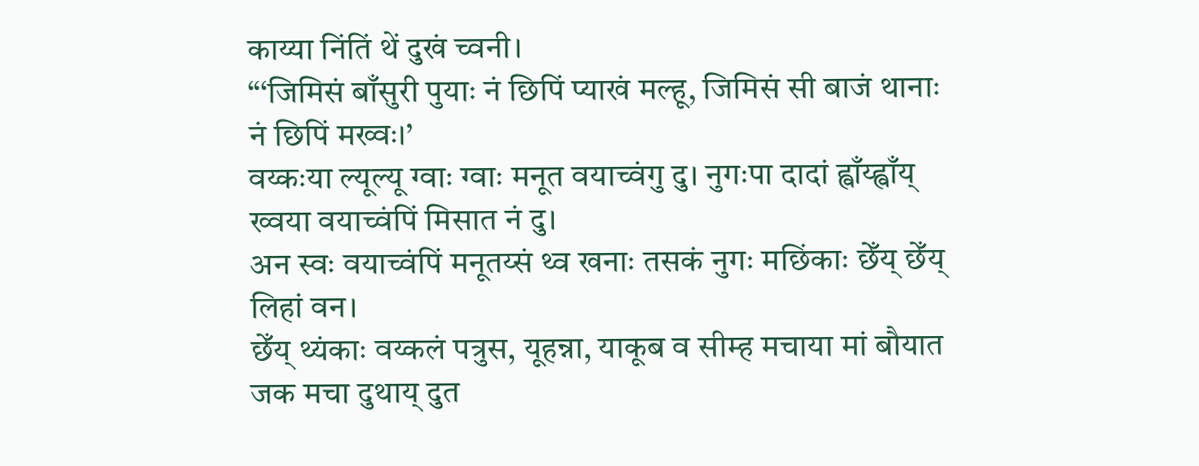काय्या निंतिं थें दुखं च्वनी।
“‘जिमिसं बाँसुरी पुयाः नं छिपिं प्याखं मल्हू, जिमिसं सी बाजं थानाः नं छिपिं मख्वः।’
वय्कःया ल्यूल्यू ग्वाः ग्वाः मनूत वयाच्वंगु दु। नुगःपा दादां ह्वाँय्ह्वाँय् ख्वया वयाच्वंपिं मिसात नं दु।
अन स्वः वयाच्वंपिं मनूतय्सं थ्व खनाः तसकं नुगः मछिंकाः छेँय् छेँय् लिहां वन।
छेँय् थ्यंकाः वय्कलं पत्रुस, यूहन्ना, याकूब व सीम्ह मचाया मां बौयात जक मचा दुथाय् दुत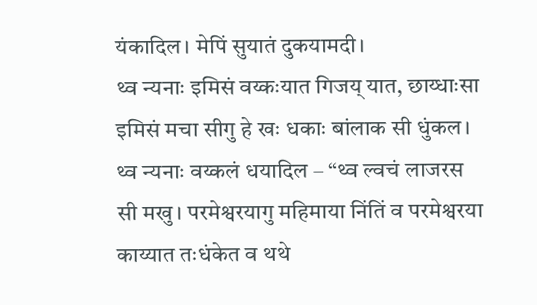यंकादिल। मेपिं सुयातं दुकयामदी।
थ्व न्यनाः इमिसं वय्कःयात गिजय् यात, छाय्धाःसा इमिसं मचा सीगु हे खः धकाः बांलाक सी धुंकल।
थ्व न्यनाः वय्कलं धयादिल – “थ्व ल्वचं लाजरस सी मखु। परमेश्वरयागु महिमाया निंतिं व परमेश्वरया काय्यात तःधंकेत व थथे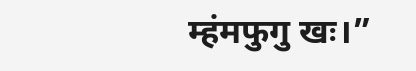म्हंमफुगु खः।”